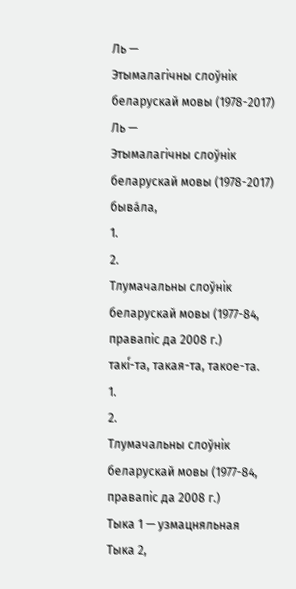Ль —
Этымалагічны слоўнік беларускай мовы (1978-2017)
Ль —
Этымалагічны слоўнік беларускай мовы (1978-2017)
быва́ла,
1.
2.
Тлумачальны слоўнік беларускай мовы (1977-84, правапіс да 2008 г.)
такі́-та, такая-та, такое-та.
1.
2.
Тлумачальны слоўнік беларускай мовы (1977-84, правапіс да 2008 г.)
Тыка 1 — узмацняльная
Тыка 2,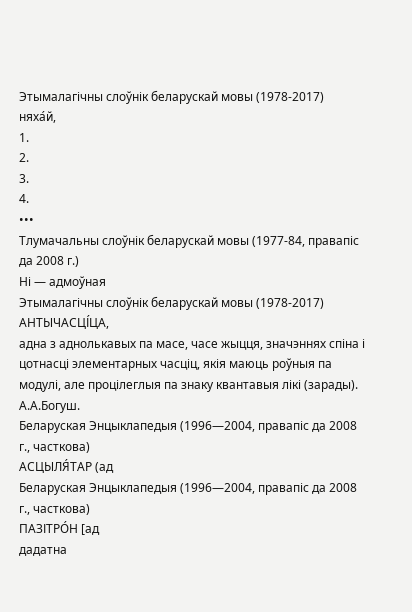Этымалагічны слоўнік беларускай мовы (1978-2017)
няха́й,
1.
2.
3.
4.
•••
Тлумачальны слоўнік беларускай мовы (1977-84, правапіс да 2008 г.)
Ні — адмоўная
Этымалагічны слоўнік беларускай мовы (1978-2017)
АНТЫЧАСЦІ́ЦА,
адна з аднолькавых па масе, часе жыцця, значэннях спіна і цотнасці элементарных часціц, якія маюць роўныя па модулі, але процілеглыя па знаку квантавыя лікі (зарады).
А.А.Богуш.
Беларуская Энцыклапедыя (1996—2004, правапіс да 2008 г., часткова)
АСЦЫЛЯ́ТАР (ад
Беларуская Энцыклапедыя (1996—2004, правапіс да 2008 г., часткова)
ПАЗІТРО́Н [ад
дадатна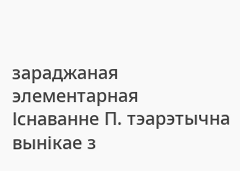зараджаная элементарная
Існаванне П. тэарэтычна вынікае з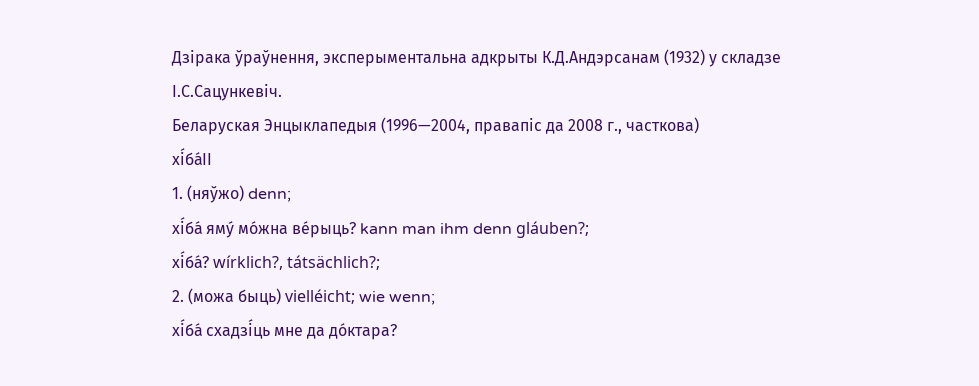Дзірака ўраўнення, эксперыментальна адкрыты К.Д.Андэрсанам (1932) у складзе
І.С.Сацункевіч.
Беларуская Энцыклапедыя (1996—2004, правапіс да 2008 г., часткова)
хі́ба́II
1. (няўжо) denn;
хі́ба́ яму́ мо́жна ве́рыць? kann man ihm denn gláuben?;
хі́ба́? wírklich?, tátsächlich?;
2. (можа быць) vielléicht; wie wenn;
хі́ба́ схадзі́ць мне да до́ктара?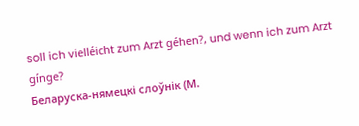soll ich vielléicht zum Arzt géhen?, und wenn ich zum Arzt gínge?
Беларуска-нямецкі слоўнік (М.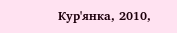Кур'янка, 2010,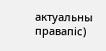актуальны правапіс)